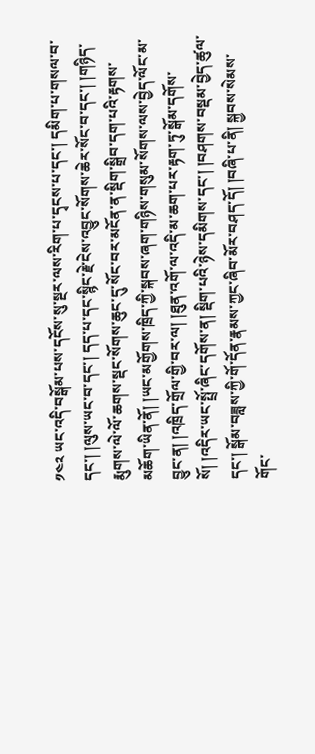༡༤༢ ཡང་འདི་བསྒོམ་པས་དངོས་སུ་སྔར་ལས་རིག་པ་དྭངས་པ་དང་། དམིག་པ་གསལ་བ་དང་། །ལུས་ཡང་བ་དང་། དད་པ་དང་སྙིང་རྗེ་ངེས་འབྱུང་སོགས་ཆེར་སོང་བ་དང་། །གཉིད་རྨུགས་ལེ་ལོ་ཆགས་སྡང་སོགས་ཆུང་དུ་སོང་བར་མངོན་ན་སྡིག་སྒྲིབ་དག་པའི་རྟགས་མཆོག་ཡིན་ནོ། །ཡང་མགྱོགས་ཁྲིད་ཀྱི་སྐབས་ཞག་གཉིས་གསུམ་སོགས་ལས་བྱེད་ལོང་མ་བྱུང་ན། །འཁྲིད་གྲོལ་གྱི་བར་ལ། །ཐུན་འགོ་ལ་འདི་མ་ཆག་པར་རྟག་ཏུ་སྒོམ་དགོས་སོ། །འདིར་ཡང་སྤྲོ་ཞིང་དགོས་ན། སྡིག་པའི་ཉེས་དམིགས་དང་། །བཤགས་བསྡམ་བྱེད་ཚུལ་དང་། སྒོམ་བཟླས་ཀྱི་གོ་དོན་རྣམས་ཀྱང་ཞིབ་མོར་བཤད་དོ། །བཞི་པ་ནི། སྐྱབས་སེམས་གོང་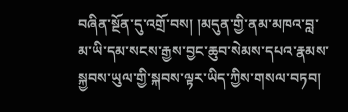བཞིན་སྔོན་དུ་འགྲོ་བས། །མདུན་གྱི་ནམ་མཁའ་བླ་མ་ཡི་དམ་སངས་རྒྱས་བྱང་ཆུབ་སེམས་དཔའ་རྣམས་སྐྱབས་ཡུལ་གྱི་སྐབས་ལྟར་ཡིད་ཀྱིས་གསལ་བཏབ།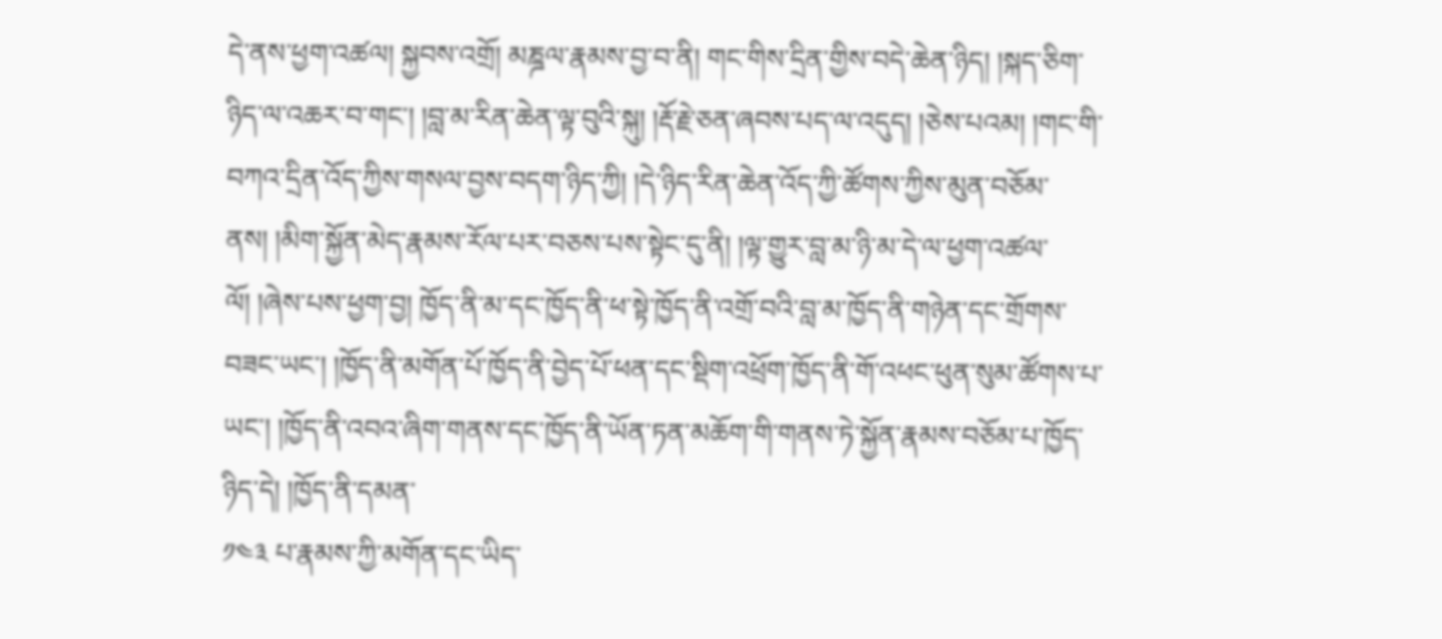དེ་ནས་ཕྱག་འཚལ། སྐྱབས་འགྲོ། མཎྜལ་རྣམས་བྱ་བ་ནི། གང་གིས་དྲིན་གྱིས་བདེ་ཆེན་ཉིད། །སྐད་ཅིག་ཉིད་ལ་འཆར་བ་གང་། །བླ་མ་རིན་ཆེན་ལྟ་བུའི་སྐུ། །རྡོ་རྗེ་ཅན་ཞབས་པད་ལ་འདུད། །ཅེས་པའམ། །གང་གི་བཀའ་དྲིན་འོད་ཀྱིས་གསལ་བྱས་བདག་ཉིད་ཀྱི། །དེ་ཉིད་རིན་ཆེན་འོད་ཀྱི་ཚོགས་ཀྱིས་མུན་བཅོམ་ནས། །མིག་སྐྱོན་མེད་རྣམས་རོལ་པར་བཅས་པས་སྟེང་དུ་ནི། །ལྟ་གྱུར་བླ་མ་ཉི་མ་དེ་ལ་ཕྱག་འཚལ་ལོ། །ཞེས་པས་ཕྱག་བྱ། ཁྱོད་ནི་མ་དང་ཁྱོད་ནི་ཕ་སྟེ་ཁྱོད་ནི་འགྲོ་བའི་བླ་མ་ཁྱོད་ནི་གཉེན་དང་གྲོགས་བཟང་ཡང་། །ཁྱོད་ནི་མགོན་པོ་ཁྱོད་ནི་བྱེད་པོ་ཕན་དང་སྡིག་འཕྲོག་ཁྱོད་ནི་གོ་འཕང་ཕུན་སུམ་ཚོགས་པ་ཡང་། །ཁྱོད་ནི་འབའ་ཞིག་གནས་དང་ཁྱོད་ནི་ཡོན་ཏན་མཆོག་གི་གནས་ཏེ་སྐྱོན་རྣམས་བཅོམ་པ་ཁྱོད་ཉིད་དེ། །ཁྱོད་ནི་དམན་
༡༤༣ པ་རྣམས་ཀྱི་མགོན་དང་ཡིད་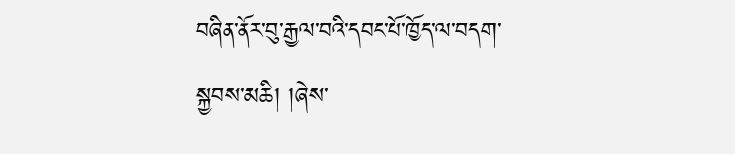བཞིན་ནོར་བུ་རྒྱལ་བའི་དབང་པོ་ཁྱོད་ལ་བདག་སྐྱབས་མཆི། །ཞེས་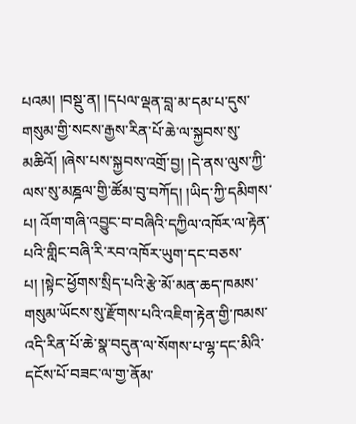པའམ། །བསྡུ་ན། །དཔལ་ལྡན་བླ་མ་དམ་པ་དུས་གསུམ་གྱི་སངས་རྒྱས་རིན་པོ་ཆེ་ལ་སྐྱབས་སུ་མཆིའོ། །ཞེས་པས་སྐྱབས་འགྲོ་བྱ། །དེ་ནས་ལུས་ཀྱི་ལས་སུ་མཎྜལ་གྱི་ཚོམ་བུ་བཀོད། །ཡིད་ཀྱི་དམིགས་པ། འོག་གཞི་འབྱུང་བ་བཞིའི་དཀྱིལ་འཁོར་ལ་རྟེན་པའི་གླིང་བཞི་རི་རབ་འཁོར་ཡུག་དང་བཅས་པ། །སྟེང་ཕྱོགས་སྲིད་པའི་རྩེ་མོ་མན་ཆད་ཁམས་གསུམ་ཡོངས་སུ་རྫོགས་པའི་འཇིག་རྟེན་གྱི་ཁམས་འདི་རིན་པོ་ཆེ་སྣ་བདུན་ལ་སོགས་པ་ལྷ་དང་མིའི་དངོས་པོ་བཟང་ལ་གྱ་ནོམ་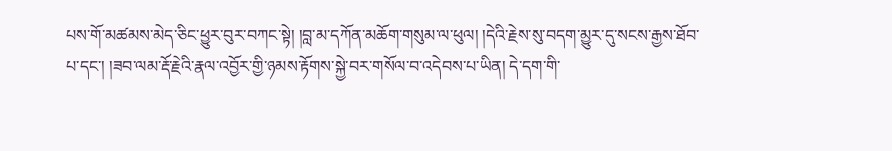པས་གོ་མཚམས་མེད་ཅིང་ཕྱུར་བུར་བཀང་སྟེ། །བླ་མ་དཀོན་མཆོག་གསུམ་ལ་ཕུལ། །དེའི་རྗེས་སུ་བདག་མྱུར་དུ་སངས་རྒྱས་ཐོབ་པ་དང་། །ཟབ་ལམ་རྡོ་རྗེའི་རྣལ་འབྱོར་གྱི་ཉམས་རྟོགས་སྐྱེ་བར་གསོལ་བ་འདེབས་པ་ཡིན། དེ་དག་གི་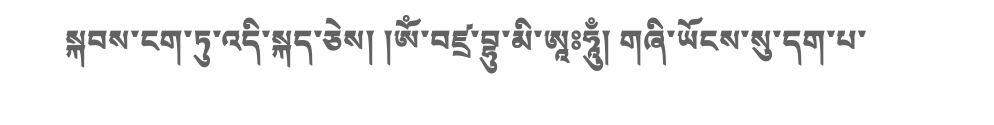སྐབས་ངག་ཏུ་འདི་སྐད་ཅེས། །ༀ་བཛྲ་བྷུ་མི་ཨཱཿཧཱུྃ། གཞི་ཡོངས་སུ་དག་པ་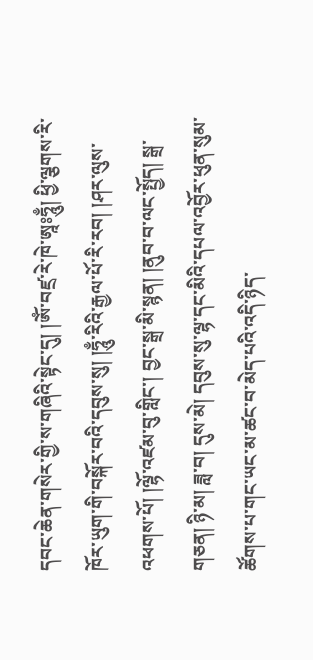དབང་ཆེན་གསེར་གྱི་ས་གཞིའི་སྟེང་དུ། །ༀ་བཛྲ་རེ་ཁེ་ཨཱཿཧཱུྃ། ཕྱི་ལྕགས་རི་ཁོར་ཡུག་གི་བསྐོར་བའི་དབུས་སུ། །ཧཱུྃ་རིའི་རྒྱལ་པོ་རི་རབ། །ཤར་ལུས་འཕགས་པོ། །ལྷོ་འཛམ་བུ་གླིང་། བྱང་སྒྲ་མི་སྙན། །ནུབ་བ་ལང་སྤྱོད། སྒྲ་གཅན། ཉི་མ། ཟླ་བ། དུས་མེ། དབུས་སུ་ལྷ་དང་མིའི་དཔལ་འབྱོར་ཕུན་སུམ་ཚོགས་པ་གང་ཡང་མ་ཚང་བ་མེད་པའི་འདི་ཉིད་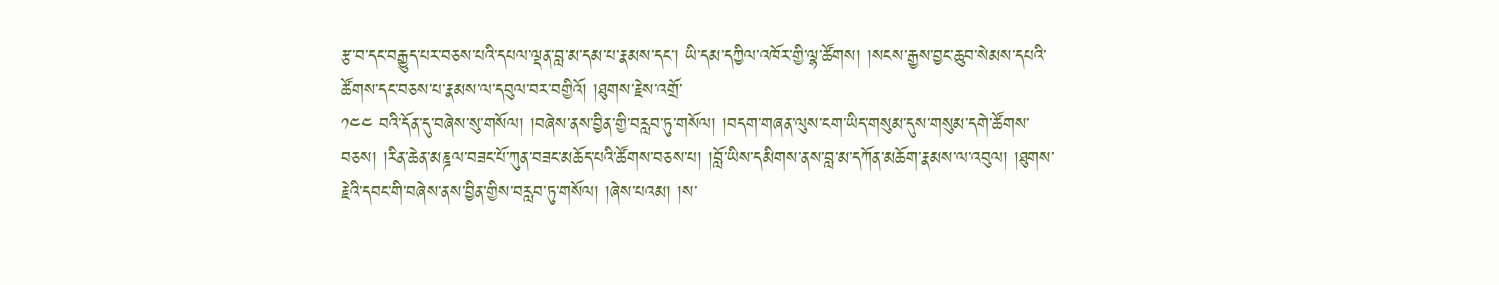རྩ་བ་དང་བརྒྱུད་པར་བཅས་པའི་དཔལ་ལྡན་བླ་མ་དམ་པ་རྣམས་དང་། ཡི་དམ་དཀྱིལ་འཁོར་གྱི་ལྷ་ཚོགས། །སངས་རྒྱས་བྱང་ཆུབ་སེམས་དཔའི་ཚོགས་དང་བཅས་པ་རྣམས་ལ་དབུལ་བར་བགྱིའོ། །ཐུགས་རྗེས་འགྲོ་
༡༤༤ བའི་དོན་དུ་བཞེས་སུ་གསོལ། །བཞེས་ནས་བྱིན་གྱི་བརླབ་ཏུ་གསོལ། །བདག་གཞན་ལུས་ངག་ཡིད་གསུམ་དུས་གསུམ་དགེ་ཚོགས་བཅས། །རིན་ཆེན་མཎྜལ་བཟང་པོ་ཀུན་བཟང་མཆོད་པའི་ཚོགས་བཅས་པ། །བློ་ཡིས་དམིགས་ནས་བླ་མ་དཀོན་མཆོག་རྣམས་ལ་འབུལ། །ཐུགས་རྗེའི་དབང་གི་བཞེས་ནས་བྱིན་གྱིས་བརླབ་ཏུ་གསོལ། །ཞེས་པའམ། །ས་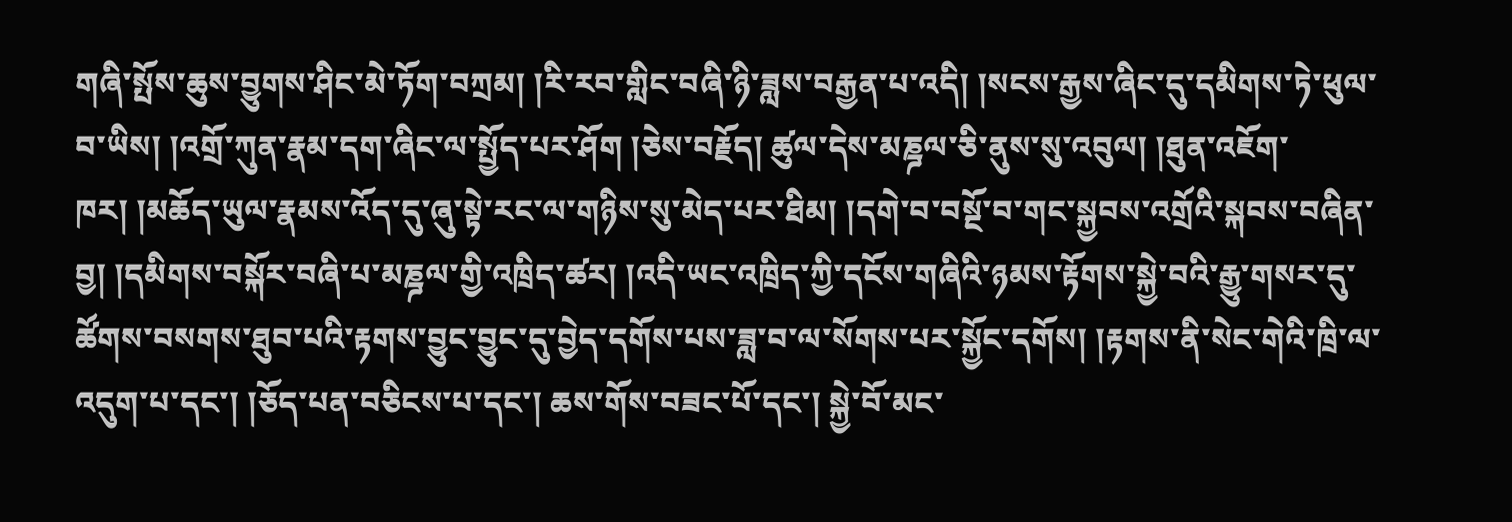གཞི་སྤོས་ཆུས་བྱུགས་ཤིང་མེ་ཏོག་བཀྲམ། །རི་རབ་གླིང་བཞི་ཉི་ཟླས་བརྒྱན་པ་འདི། །སངས་རྒྱས་ཞིང་དུ་དམིགས་ཏེ་ཕུལ་བ་ཡིས། །འགྲོ་ཀུན་རྣམ་དག་ཞིང་ལ་སྤྱོད་པར་ཤོག །ཅེས་བརྗོད། ཚུལ་དེས་མཎྜལ་ཅི་ནུས་སུ་འབུལ། །ཐུན་འཇོག་ཁར། །མཆོད་ཡུལ་རྣམས་འོད་དུ་ཞུ་སྟེ་རང་ལ་གཉིས་སུ་མེད་པར་ཐིམ། །དགེ་བ་བསྔོ་བ་གང་སྐྱབས་འགྲོའི་སྐབས་བཞིན་བྱ། །དམིགས་བསྐོར་བཞི་པ་མཎྜལ་གྱི་འཁྲིད་ཚར། །འདི་ཡང་འཁྲིད་ཀྱི་དངོས་གཞིའི་ཉམས་རྟོགས་སྐྱེ་བའི་རྒྱུ་གསར་དུ་ཚོགས་བསགས་ཐུབ་པའི་རྟགས་བྱུང་བྱུང་དུ་བྱེད་དགོས་པས་ཟླ་བ་ལ་སོགས་པར་སྐྱོང་དགོས། །རྟགས་ནི་སེང་གེའི་ཁྲི་ལ་འདུག་པ་དང་། །ཅོད་པན་བཅིངས་པ་དང་། ཆས་གོས་བཟང་པོ་དང་། སྐྱེ་བོ་མང་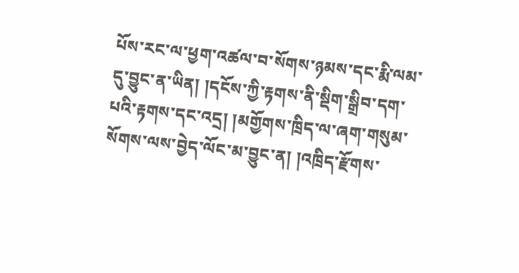པོས་རང་ལ་ཕྱག་འཚལ་བ་སོགས་ཉམས་དང་རྨི་ལམ་དུ་བྱུང་ན་ཡིན། །དངོས་ཀྱི་རྟགས་ནི་སྡིག་སྒྲིབ་དག་པའི་རྟགས་དང་འདྲ། །མགྱོགས་ཁྲིད་ལ་ཞག་གསུམ་སོགས་ལས་བྱེད་ལོང་མ་བྱུང་ན། །འཁྲིད་རྫོགས་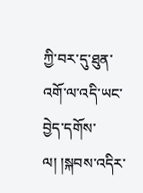ཀྱི་བར་དུ་ཐུན་འགོ་ལ་འདི་ཡང་བྱེད་དགོས་ལ། །སྐབས་འདིར་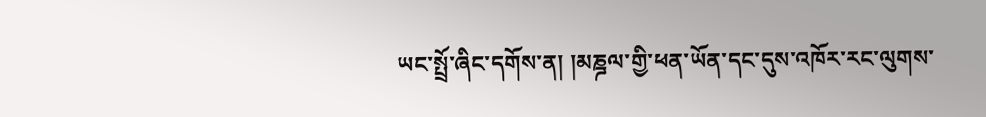ཡང་སྤྲོ་ཞིང་དགོས་ན། །མཎྜལ་གྱི་ཕན་ཡོན་དང་དུས་འཁོར་རང་ལུགས་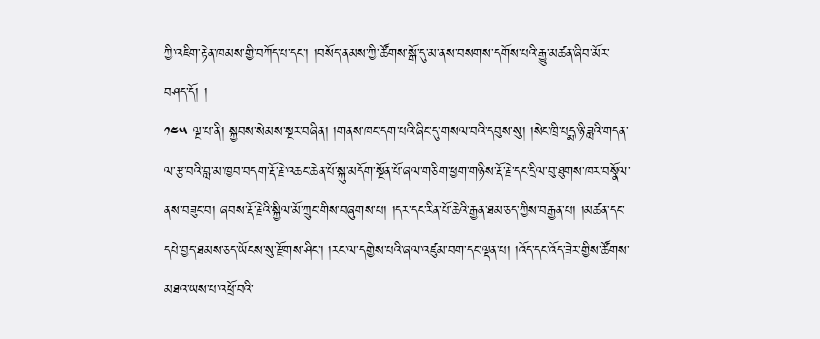ཀྱི་འཇིག་རྟེན་ཁམས་གྱི་བཀོད་པ་དང་། །བསོད་ནམས་ཀྱི་ཚོགས་སྒོ་དུ་མ་ནས་བསགས་དགོས་པའི་རྒྱུ་མཚན་ཞིབ་མོར་བཤད་དོ། །
༡༤༥ ལྔ་པ་ནི། སྐྱབས་སེམས་སྔར་བཞིན། །གནས་ཁང་དག་པའི་ཞིང་དུ་གསལ་བའི་དབུས་སུ། །སེང་ཁྲི་པདྨ་ཉི་ཟླའི་གདན་ལ་རྩ་བའི་བླ་མ་ཁྱབ་བདག་རྡོ་རྗེ་འཆང་ཆེན་པོ་སྐུ་མདོག་སྔོན་པོ་ཞལ་གཅིག་ཕྱག་གཉིས་རྡོ་རྗེ་དང་དྲིལ་བུ་ཐུགས་ཁར་བསྣོལ་ནས་བཟུང་བ། ཞབས་རྡོ་རྗེའི་སྐྱིལ་མོ་ཀྲུང་གིས་བཞུགས་པ། །དར་དང་རིན་པོ་ཆེའི་རྒྱན་ཐམ་ཅད་ཀྱིས་བརྒྱན་པ། །མཚན་དང་དཔེ་བྱད་ཐམས་ཅད་ཡོངས་སུ་རྫོགས་ཤིང་། །རང་ལ་དགྱེས་པའི་ཞལ་འཛུམ་བག་དང་ལྡན་པ། །འོད་དང་འོད་ཟེར་གྱིས་ཚོགས་མཐའ་ཡས་པ་འཕྲོ་བའི་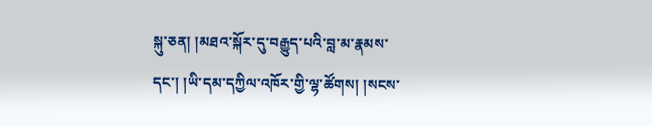སྐུ་ཅན། །མཐའ་སྐོར་དུ་བརྒྱུད་པའི་བླ་མ་རྣམས་དང་། །ཡི་དམ་དཀྱིལ་འཁོར་གྱི་ལྷ་ཚོགས། །སངས་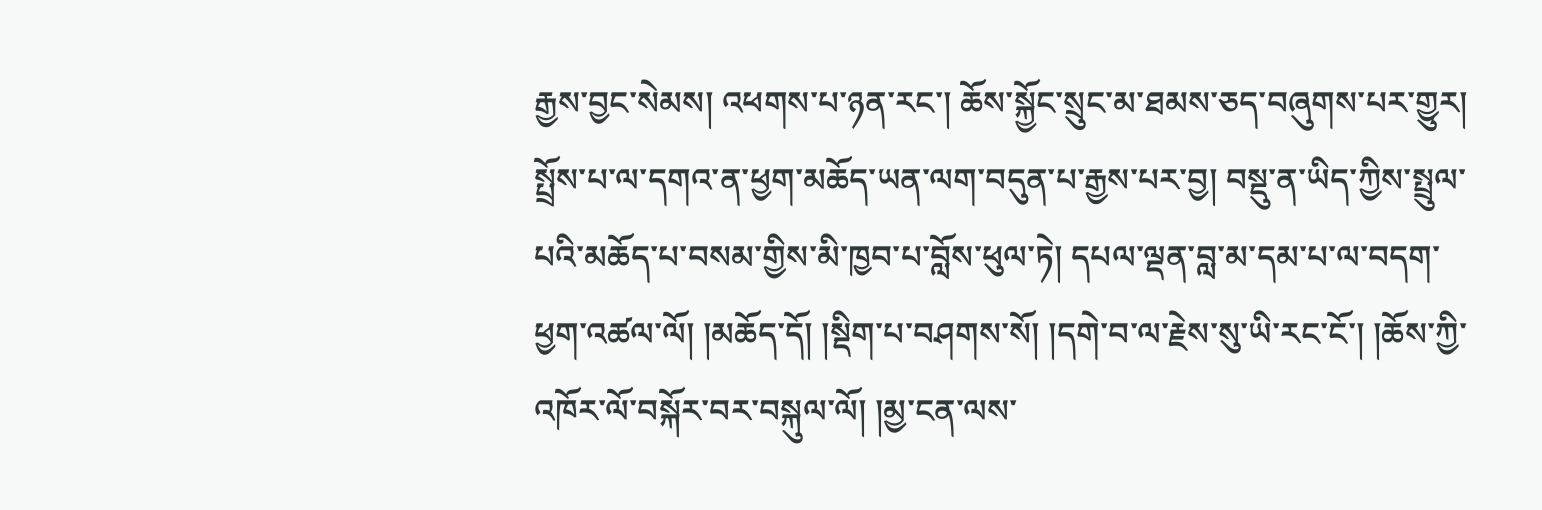རྒྱས་བྱང་སེམས། འཕགས་པ་ཉན་རང་། ཆོས་སྐྱོང་སྲུང་མ་ཐམས་ཅད་བཞུགས་པར་གྱུར། སྤྲོས་པ་ལ་དགའ་ན་ཕྱག་མཆོད་ཡན་ལག་བདུན་པ་རྒྱས་པར་བྱ། བསྡུ་ན་ཡིད་ཀྱིས་སྤྲུལ་པའི་མཆོད་པ་བསམ་གྱིས་མི་ཁྱབ་པ་བློས་ཕུལ་ཏེ། དཔལ་ལྡན་བླ་མ་དམ་པ་ལ་བདག་ཕྱག་འཚལ་ལོ། །མཆོད་དོ། །སྡིག་པ་བཤགས་སོ། །དགེ་བ་ལ་རྗེས་སུ་ཡི་རང་ངོ་། །ཆོས་ཀྱི་འཁོར་ལོ་བསྐོར་བར་བསྐུལ་ལོ། །མྱ་ངན་ལས་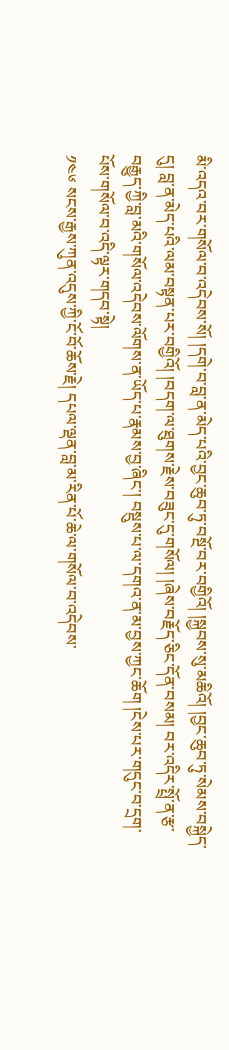མི་འདའ་བར་གསོལ་བ་འདེབས་སོ། །དགེ་བ་བླ་ན་མེད་པའི་བྱང་ཆུབ་ཏུ་བསྔོ་བར་བགྱིའོ། །སྐྱབས་སུ་མཆིའོ། །བྱང་ཆུབ་ཏུ་སེམས་བསྐྱེད་དུ། བླ་ན་མེད་པའི་ལམ་བསྟན་པར་བགྱིའོ། །བདག་ལ་ཐུགས་རྗེས་བཟུང་དུ་གསོལ། །ཞེས་བརྗོད་ཅིང་དོན་བསམ། བར་འདིར་སྤྲོ་ན་རྩ་བརྒྱུད་ཀྱི་བླ་མའི་གསོལ་འདེབས་ལོགས་ན་ཡོད་པ་རྣམས་བྱ་ཞིང་། བསྡུས་པ་ལ་དགའ་ན་མ་བྱས་ཀྱང་ཆོག །ངེས་པར་གདུང་བ་དྲག་པོས་གསོལ་བ་འདི་ལྟར་གདབ་སྟེ།
༡༤༦ སངས་རྒྱས་ཀུན་འདུས་ཀྱི་ངོ་བོ་ཆོས་རྗེ། དཔལ་ལྡན་བླ་མ་རིན་པོ་ཆེ་ལ་གསོལ་བ་འདེབས་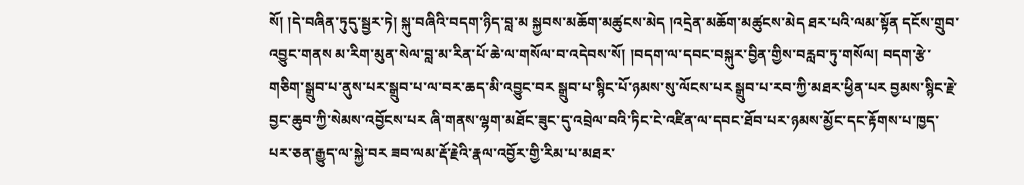སོ། །དེ་བཞིན་ཏུདུ་སྦྱར་ཏེ། སྐུ་བཞིའི་བདག་ཉིད་བླ་མ སྐྱབས་མཆོག་མཚུངས་མེད །འདྲེན་མཆོག་མཚུངས་མེད ཐར་པའི་ལམ་སྟོན དངོས་གྲུབ་འབྱུང་གནས མ་རིག་མུན་སེལ་བླ་མ་རིན་པོ་ཆེ་ལ་གསོལ་བ་འདེབས་སོ། །བདག་ལ་དབང་བསྐུར་བྱིན་གྱིས་བརླབ་ཏུ་གསོལ། བདག་རྩེ་གཅིག་སྒྲུབ་པ་ནུས་པར་སྒྲུབ་པ་ལ་བར་ཆད་མི་འབྱུང་བར སྒྲུབ་པ་སྙིང་པོ་ཉམས་སུ་ལོངས་པར སྒྲུབ་པ་རབ་ཀྱི་མཐར་ཕྱིན་པར བྱམས་སྙིང་རྗེ་བྱང་ཆུབ་ཀྱི་སེམས་འབྱོངས་པར ཞི་གནས་ལྷག་མཐོང་ཟུང་དུ་འབྲེལ་བའི་ཏིང་ངེ་འཛིན་ལ་དབང་ཐོབ་པར་ཉམས་མྱོང་དང་རྟོགས་པ་ཁྱད་པར་ཅན་རྒྱུད་ལ་སྐྱེ་བར ཟབ་ལམ་རྡོ་རྗེའི་རྣལ་འབྱོར་གྱི་རིམ་པ་མཐར་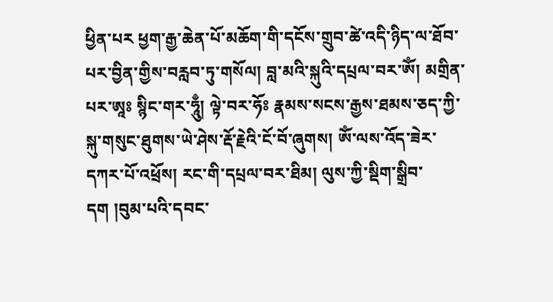ཕྱིན་པར ཕྱག་རྒྱ་ཆེན་པོ་མཆོག་གི་དངོས་གྲུབ་ཚེ་འདི་ཉིད་ལ་ཐོབ་པར་བྱིན་གྱིས་བརླབ་ཏུ་གསོལ། བླ་མའི་སྐུའི་དཔྲལ་བར་ༀ། མགྲིན་པར་ཨཱཿ སྙིང་གར་ཧཱུྃ། ལྟེ་བར་ཧོཿ རྣམས་སངས་རྒྱས་ཐམས་ཅད་ཀྱི་སྐུ་གསུང་ཐུགས་ཡེ་ཤེས་རྡོ་རྗེའི་ངོ་བོ་ཞུགས། ༀ་ལས་འོད་ཟེར་དཀར་པོ་འཕྲོས། རང་གི་དཔྲལ་བར་ཐིམ། ལུས་ཀྱི་སྡིག་སྒྲིབ་དག །བུམ་པའི་དབང་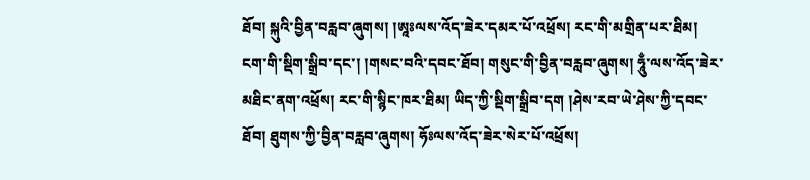ཐོབ། སྐུའི་བྱིན་བརླབ་ཞུགས། །ཨཱཿལས་འོད་ཟེར་དམར་པོ་འཕྲོས། རང་གི་མགྲིན་པར་ཐིམ། ངག་གི་སྡིག་སྒྲིབ་དང་། །གསང་བའི་དབང་ཐོབ། གསུང་གི་བྱིན་བརླབ་ཞུགས། ཧཱུྃ་ལས་འོད་ཟེར་མཐིང་ནག་འཕྲོས། རང་གི་སྙིང་ཁར་ཐིམ། ཡིད་ཀྱི་སྡིག་སྒྲིབ་དག །ཤེས་རབ་ཡེ་ཤེས་ཀྱི་དབང་ཐོབ། ཐུགས་ཀྱི་བྱིན་བརླབ་ཞུགས། ཧོཿལས་འོད་ཟེར་སེར་པོ་འཕྲོས།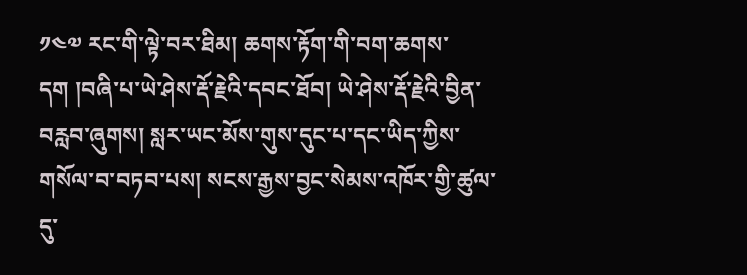༡༤༧ རང་གི་ལྟེ་བར་ཐིམ། ཆགས་རྟོག་གི་བག་ཆགས་དག །བཞི་པ་ཡེ་ཤེས་རྡོ་རྗེའི་དབང་ཐོབ། ཡེ་ཤེས་རྡོ་རྗེའི་བྱིན་བརླབ་ཞུགས། སླར་ཡང་མོས་གུས་དུང་པ་དང་ཡིད་ཀྱིས་གསོལ་བ་བཏབ་པས། སངས་རྒྱས་བྱང་སེམས་འཁོར་གྱི་ཚུལ་དུ་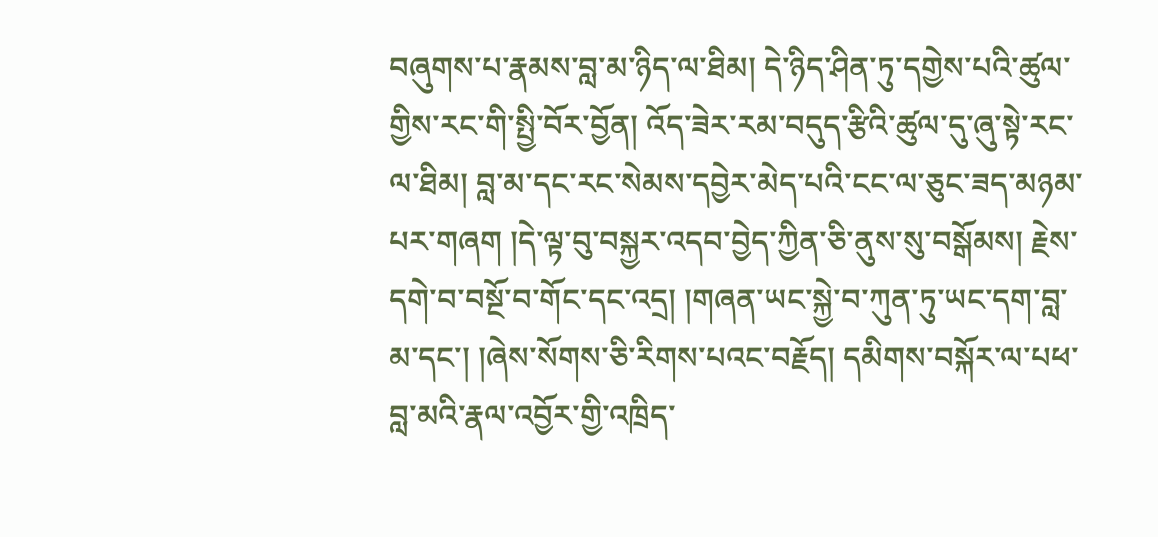བཞུགས་པ་རྣམས་བླ་མ་ཉིད་ལ་ཐིམ། དེ་ཉིད་ཤིན་ཏུ་དགྱེས་པའི་ཚུལ་གྱིས་རང་གི་སྤྱི་བོར་བྱོན། འོད་ཟེར་རམ་བདུད་རྩིའི་ཚུལ་དུ་ཞུ་སྟེ་རང་ལ་ཐིམ། བླ་མ་དང་རང་སེམས་དབྱེར་མེད་པའི་ངང་ལ་ཅུང་ཟད་མཉམ་པར་གཞག །དེ་ལྟ་བུ་བསྐྱར་འདབ་བྱེད་ཀྱིན་ཅི་ནུས་སུ་བསྒོམས། རྗེས་དགེ་བ་བསྔོ་བ་གོང་དང་འདྲ། །གཞན་ཡང་སྐྱེ་བ་ཀུན་ཏུ་ཡང་དག་བླ་མ་དང་། །ཞེས་སོགས་ཅི་རིགས་པའང་བརྗོད། དམིགས་བསྐོར་ལ་པཕ་བླ་མའི་རྣལ་འབྱོར་གྱི་འཁྲིད་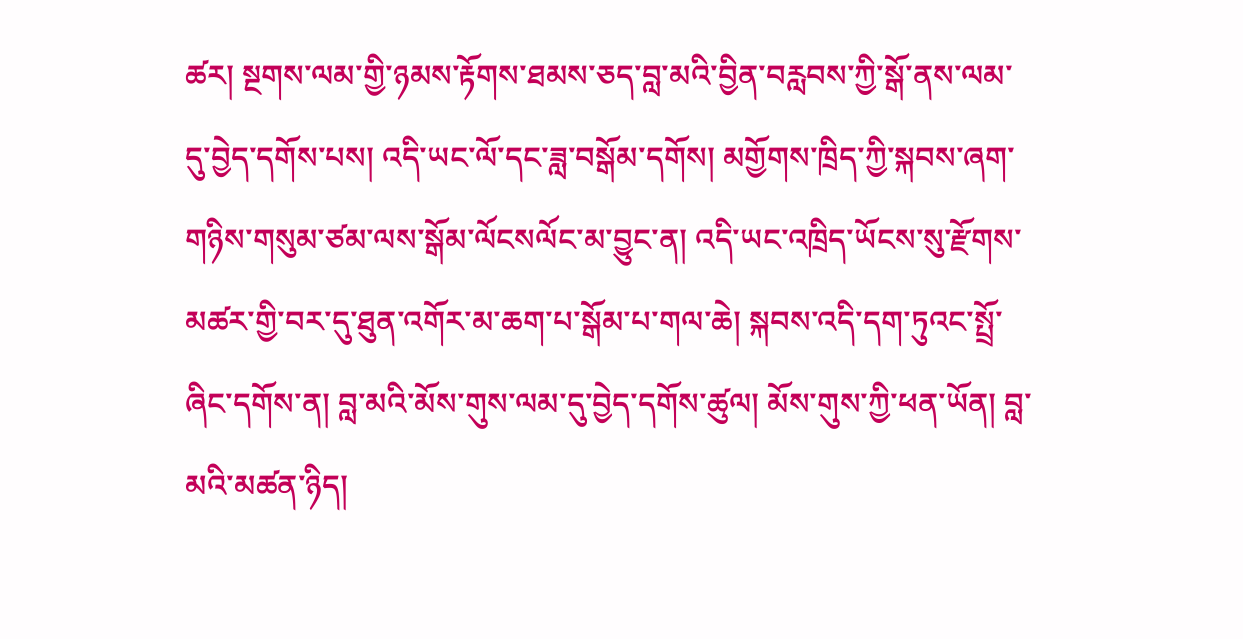ཚར། སྔགས་ལམ་གྱི་ཉམས་རྟོགས་ཐམས་ཅད་བླ་མའི་བྱིན་བརླབས་ཀྱི་སྒོ་ནས་ལམ་དུ་བྱེད་དགོས་པས། འདི་ཡང་ལོ་དང་ཟླ་བསྒོམ་དགོས། མགྱོགས་ཁྲིད་ཀྱི་སྐབས་ཞག་གཉིས་གསུམ་ཙམ་ལས་སྒོམ་ལོངསལོང་མ་བྱུང་ན། འདི་ཡང་འཁྲིད་ཡོངས་སུ་རྫོགས་མཚར་གྱི་བར་དུ་ཐུན་འགོར་མ་ཆག་པ་སྒོམ་པ་གལ་ཆེ། སྐབས་འདི་དག་ཏུའང་སྤྲོ་ཞིང་དགོས་ན། བླ་མའི་མོས་གུས་ལམ་དུ་བྱེད་དགོས་ཚུལ། མོས་གུས་ཀྱི་ཕན་ཡོན། བླ་མའི་མཚན་ཉིད།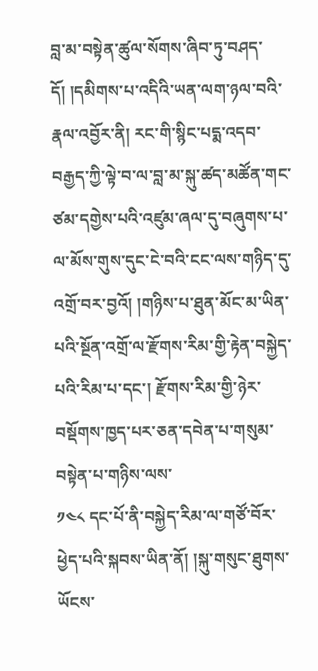བླ་མ་བསྟེན་ཚུལ་སོགས་ཞིབ་ཏུ་བཤད་དོ། །དམིགས་པ་འདིའི་ཡན་ལག་ཉལ་བའི་རྣལ་འབྱོར་ནི། རང་གི་སྙིང་པདྨ་འདབ་བརྒྱད་ཀྱི་ལྟེ་བ་ལ་བླ་མ་སྐུ་ཚད་མཚོན་གང་ཙམ་དགྱེས་པའི་འཛུམ་ཞལ་དུ་བཞུགས་པ་ལ་མོས་གུས་དུང་ངེ་བའི་ངང་ལས་གཉིད་དུ་འགྲོ་བར་བྱའོ། །གཉིས་པ་ཐུན་མོང་མ་ཡིན་པའི་སྔོན་འགྲོ་ལ་རྫོགས་རིམ་གྱི་རྟེན་བསྐྱེད་པའི་རིམ་པ་དང་། རྫོགས་རིམ་གྱི་ཉེར་བསྡོགས་ཁྱད་པར་ཅན་དབེན་པ་གསུམ་བསྟེན་པ་གཉིས་ལས་
༡༤༨ དང་པོ་ནི་བསྐྱེད་རིམ་ལ་གཙོ་བོར་ཕྱེད་པའི་སྐབས་ཡིན་ནོ། །སྐུ་གསུང་ཐུགས་ཡོངས་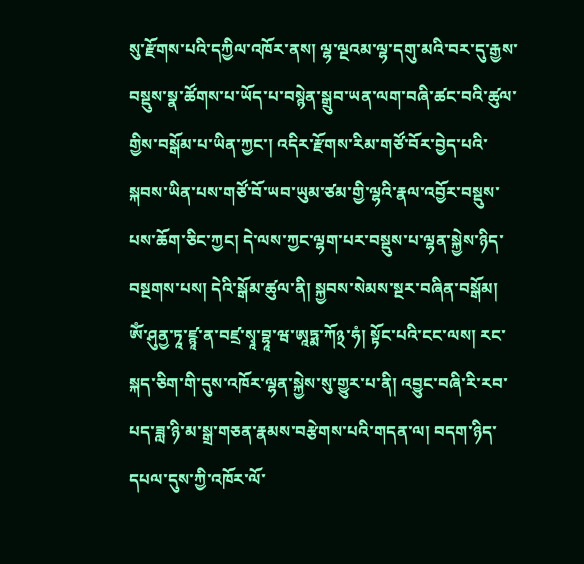སུ་རྫོགས་པའི་དཀྱིལ་འཁོར་ནས། ལྷ་ལྔའམ་ལྷ་དགུ་མའི་བར་དུ་རྒྱས་བསྡུས་སྣ་ཚོགས་པ་ཡོད་པ་བསྙེན་སྒྲུབ་ཡན་ལག་བཞི་ཚང་བའི་ཚུལ་གྱིས་བསྒོམ་པ་ཡིན་ཀྱང་། འདིར་རྫོགས་རིམ་གཙོ་བོར་བྱེད་པའི་སྐབས་ཡིན་པས་གཙོ་བོ་ཡབ་ཡུམ་ཙམ་གྱི་ལྷའི་རྣལ་འབྱོར་བསྡུས་པས་ཆོག་ཅིང་ཀྱང། དེ་ལས་ཀྱང་ལྷག་པར་བསྡུས་པ་ལྷན་སྐྱེས་ཉིད་བསྔགས་པས། དེའི་སྒོམ་ཚུལ་ནི། སྐྱབས་སེམས་སྔར་བཞིན་བསྒོམ། ༀ་ཤུནྱ་ཏཱ་ཛྙཱ་ན་བཛྲ་སྭཱ་བྷཱ་ཝ་ཨཱཏྨ་ཀོ྅་ཧཾ། སྟོང་པའི་ངང་ལས། རང་སྐད་ཅིག་གི་དུས་འཁོར་ལྷན་སྐྱེས་སུ་གྱུར་པ་ནི། འབྱུང་བཞི་རི་རབ་པད་ཟླ་ཉི་མ་སྒྲ་གཅན་རྣམས་བརྩེགས་པའི་གདན་ལ། བདག་ཉིད་དཔལ་དུས་ཀྱི་འཁོར་ལོ་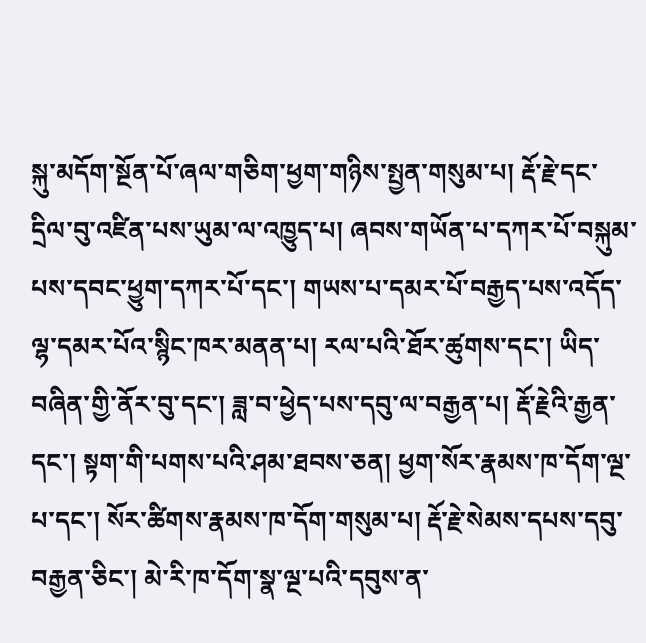སྐུ་མདོག་སྔོན་པོ་ཞལ་གཅིག་ཕྱག་གཉིས་སྤྱན་གསུམ་པ། རྡོ་རྗེ་དང་དྲིལ་བུ་འཛིན་པས་ཡུམ་ལ་འཁྱུད་པ། ཞབས་གཡོན་པ་དཀར་པོ་བསྐུམ་པས་དབང་ཕྱུག་དཀར་པོ་དང་། གཡས་པ་དམར་པོ་བརྒྱད་པས་འདོད་ལྷ་དམར་པོའ་སྙིང་ཁར་མནན་པ། རལ་པའི་ཐོར་ཚུགས་དང་། ཡིད་བཞིན་གྱི་ནོར་བུ་དང་། ཟླ་བ་ཕྱེད་པས་དབུ་ལ་བརྒྱན་པ། རྡོ་རྗེའི་རྒྱན་དང་། སྟག་གི་པགས་པའི་ཤམ་ཐབས་ཅན། ཕྱག་སོར་རྣམས་ཁ་དོག་ལྔ་པ་དང་། སོར་ཚིགས་རྣམས་ཁ་དོག་གསུམ་པ། རྡོ་རྗེ་སེམས་དཔས་དབུ་བརྒྱན་ཅིང་། མེ་རི་ཁ་དོག་སྣ་ལྔ་པའི་དབུས་ན་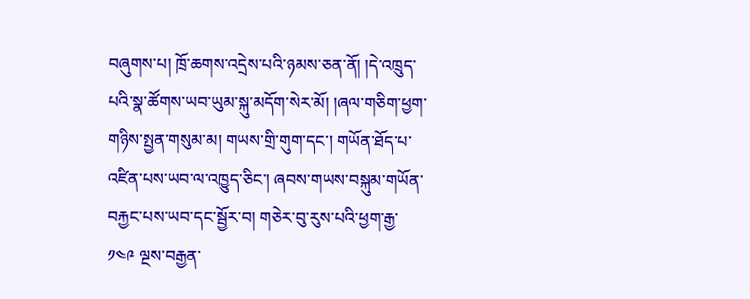བཞུགས་པ། ཁྲོ་ཆགས་འདྲེས་པའི་ཉམས་ཅན་ནོ། །དེ་འཁྲུད་པའི་སྣ་ཚོགས་ཡབ་ཡུམ་སྐུ་མདོག་སེར་མོ། །ཞལ་གཅིག་ཕྱག་གཉིས་སྤྱན་གསུམ་མ། གཡས་གྲི་གུག་དང་། གཡོན་ཐོད་པ་འཛིན་པས་ཡབ་ལ་འཁྱུད་ཅིང་། ཞབས་གཡས་བསྐུམ་གཡོན་བརྐྱང་པས་ཡབ་དང་སྦྱོར་བ། གཅེར་བུ་རུས་པའི་ཕྱག་རྒྱ་
༡༤༩ ལྔས་བརྒྱན་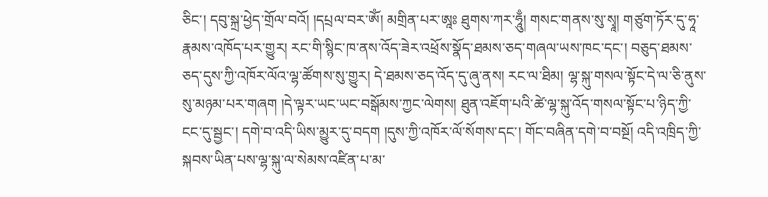ཅིང་། དབུ་སྐྲ་ཕྱེད་གྲོལ་བའོ། །དཔྲལ་བར་ༀ། མགྲིན་པར་ཨཱཿ ཐུགས་ཀར་ཧཱུྃ། གསང་གནས་སུ་སྭཱ། གཙུག་ཏོར་དུ་ཧཱ་རྣམས་འཁོད་པར་གྱུར། རང་གི་སྙིང་ཁ་ནས་འོད་ཟེར་འཕྲོས་སྣོད་ཐམས་ཅད་གཞལ་ཡས་ཁང་དང་། བཅུད་ཐམས་ཅད་དུས་ཀྱི་འཁོར་ལོའ་ལྷ་ཚོགས་སུ་གྱུར། དེ་ཐམས་ཅད་འོད་དུ་ཞུ་ནས། རང་ལ་ཐིམ། ལྷ་སྐུ་གསལ་སྟོང་དེ་ལ་ཅི་ནུས་སུ་མཉམ་པར་གཞག །དེ་ལྟར་ཡང་ཡང་བསྒོམས་ཀྱང་ལེགས། ཐུན་འཇོག་པའི་ཚེ་ལྷ་སྐུ་འོད་གསལ་སྟོང་པ་ཉིད་ཀྱི་ངང་དུ་སྦྱང་། དགེ་བ་འདི་ཡིས་མྱུར་དུ་བདག །དུས་ཀྱི་འཁོར་ལོ་སོགས་དང་། གོང་བཞིན་དགེ་བ་བསྔོ། འདི་འཁྲིད་ཀྱི་སྐབས་ཡིན་པས་ལྷ་སྐུ་ལ་སེམས་འཛིན་པ་མ་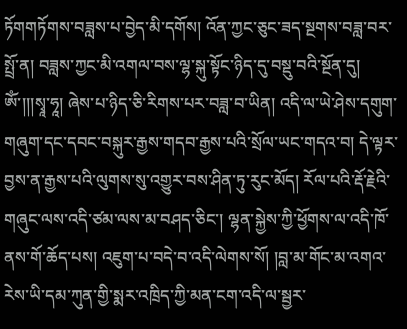ཏོགགཏོགས་བཟླས་པ་བྱེད་མི་དགོས། འོན་ཀྱང་ཅུང་ཟད་སྔགས་བཟླ་བར་སྤྲོ་ན། བཟླས་ཀྱང་མི་འགལ་བས་ལྷ་སྐུ་སྟོང་ཉིད་དུ་བསྡུ་བའི་སྔོན་དུ། ༀ་།།།སྭཱ་ཧཱ། ཞེས་པ་ཉིད་ཅི་རིགས་པར་བཟླ་བ་ཡིན། འདི་ལ་ཡེ་ཤེས་དགུག་གཞུག་དང་དབང་བསྐུར་རྒྱས་གདབ་རྒྱས་པའི་སྲོལ་ཡང་གདའ་བ། དེ་ལྟར་བྱས་ན་རྒྱས་པའི་ལུགས་སུ་འགྱུར་བས་ཤིན་ཏུ་རུང་མོད། རོལ་པའི་རྡོ་རྗེའི་གཞུང་ལས་འདི་ཙམ་ལས་མ་བཤད་ཅིང་། ལྷན་སྐྱེས་ཀྱི་ཕྱོགས་ལ་འདི་ཁོ་ནས་གོ་ཆོད་པས། འཇུག་པ་བདེ་བ་འདི་ལེགས་སོ། །བླ་མ་གོང་མ་འགའ་རེས་ཡི་དམ་ཀུན་གྱི་སྨར་འཁྲིད་ཀྱི་མན་ངག་འདི་ལ་སྦྱར་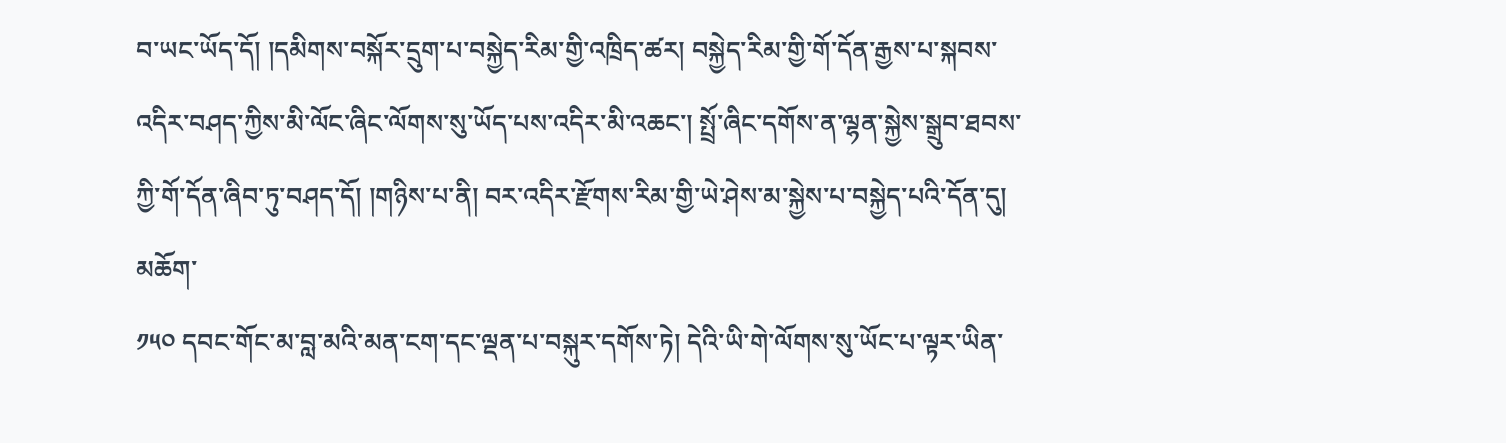བ་ཡང་ཡོད་དོ། །དམིགས་བསྐོར་དྲུག་པ་བསྐྱེད་རིམ་གྱི་འཁྲིད་ཚར། བསྐྱེད་རིམ་གྱི་གོ་དོན་རྒྱས་པ་སྐབས་འདིར་བཤད་ཀྱིས་མི་ལོང་ཞིང་ལོགས་སུ་ཡོད་པས་འདིར་མི་འཆང་། སྤྲོ་ཞིང་དགོས་ན་ལྷན་སྐྱེས་སྒྲུབ་ཐབས་ཀྱི་གོ་དོན་ཞིབ་ཏུ་བཤད་དོ། །གཉིས་པ་ནི། བར་འདིར་རྫོགས་རིམ་གྱི་ཡེ་ཤེས་མ་སྐྱེས་པ་བསྐྱེད་པའི་དོན་དུ། མཆོག་
༡༥༠ དབང་གོང་མ་བླ་མའི་མན་ངག་དང་ལྡན་པ་བསྐུར་དགོས་ཏེ། དེའི་ཡི་གེ་ལོགས་སུ་ཡོང་པ་ལྟར་ཡིན་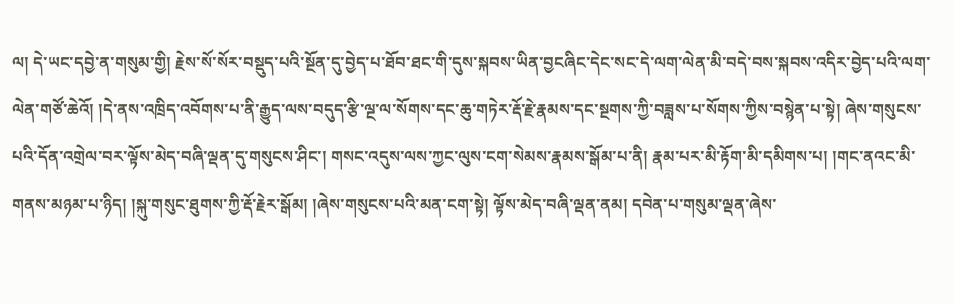ལ། དེ་ཡང་དབྱེ་ན་གསུམ་གྱི། རྗེས་སོ་སོར་བསྡུད་པའི་སྔོན་དུ་བྱེད་པ་ཐོབ་ཐང་གི་དུས་སྐབས་ཡིན་བྱངཞིང་དེང་སང་དེ་ལག་ལེན་མི་བདེ་བས་སྐབས་འདིར་བྱེད་པའི་ལག་ལེན་གཙོ་ཆེའོ། །དེ་ནས་འཁྲིད་འབོགས་པ་ནི་རྒྱུད་ལས་བདུད་རྩི་ལྔ་ལ་སོགས་དང་ཆུ་གཏེར་རྡོ་རྗེ་རྣམས་དང་སྔགས་ཀྱི་བཟླས་པ་སོགས་ཀྱིས་བསྙེན་པ་སྟེ། ཞེས་གསུངས་པའི་དོན་འགྲེལ་བར་ལྟོས་མེད་བཞི་ལྡན་དུ་གསུངས་ཤིང་། གསང་འདུས་ལས་ཀྱང་ལུས་ངག་སེམས་རྣམས་སྒོམ་པ་ནི། རྣམ་པར་མི་རྟོག་མི་དམིགས་པ། །གང་ནའང་མི་གནས་མཉམ་པ་ཉིད། །སྐུ་གསུང་ཐུགས་ཀྱི་རྡོ་རྗེར་སྒོམ། །ཞེས་གསུངས་པའི་མན་ངག་སྟེ། ལྟོས་མེད་བཞི་ལྡན་ནམ། དབེན་པ་གསུམ་ལྡན་ཞེས་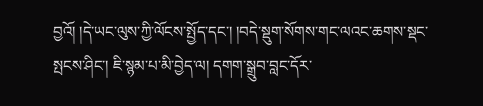བྱའོ། །དེ་ཡང་ལུས་ཀྱི་ལོངས་སྤྱོད་དང་། །བདེ་སྡུག་སོགས་གང་ལའང་ཆགས་སྡང་སྤངས་ཤིང་། ཇི་སྙམ་པ་མི་བྱེད་ལ། དགག་སྒྲུབ་བླང་དོར་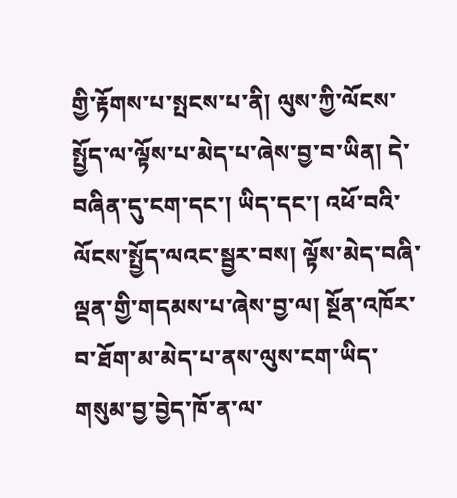གྱི་རྟོགས་པ་སྤངས་པ་ནི། ལུས་ཀྱི་ལོངས་སྤྱོད་ལ་ལྟོས་པ་མེད་པ་ཞེས་བྱ་བ་ཡིན། དེ་བཞིན་དུ་ངག་དང་། ཡིད་དང་། འཕོ་བའི་ལོངས་སྤྱོད་ལའང་སྦྱར་བས། ལྟོས་མེད་བཞི་ལྡན་གྱི་གདམས་པ་ཞེས་བྱ་ལ། སྔོན་འཁོར་བ་ཐོག་མ་མེད་པ་ནས་ལུས་ངག་ཡིད་གསུམ་བྱ་བྱེད་ཁོ་ན་ལ་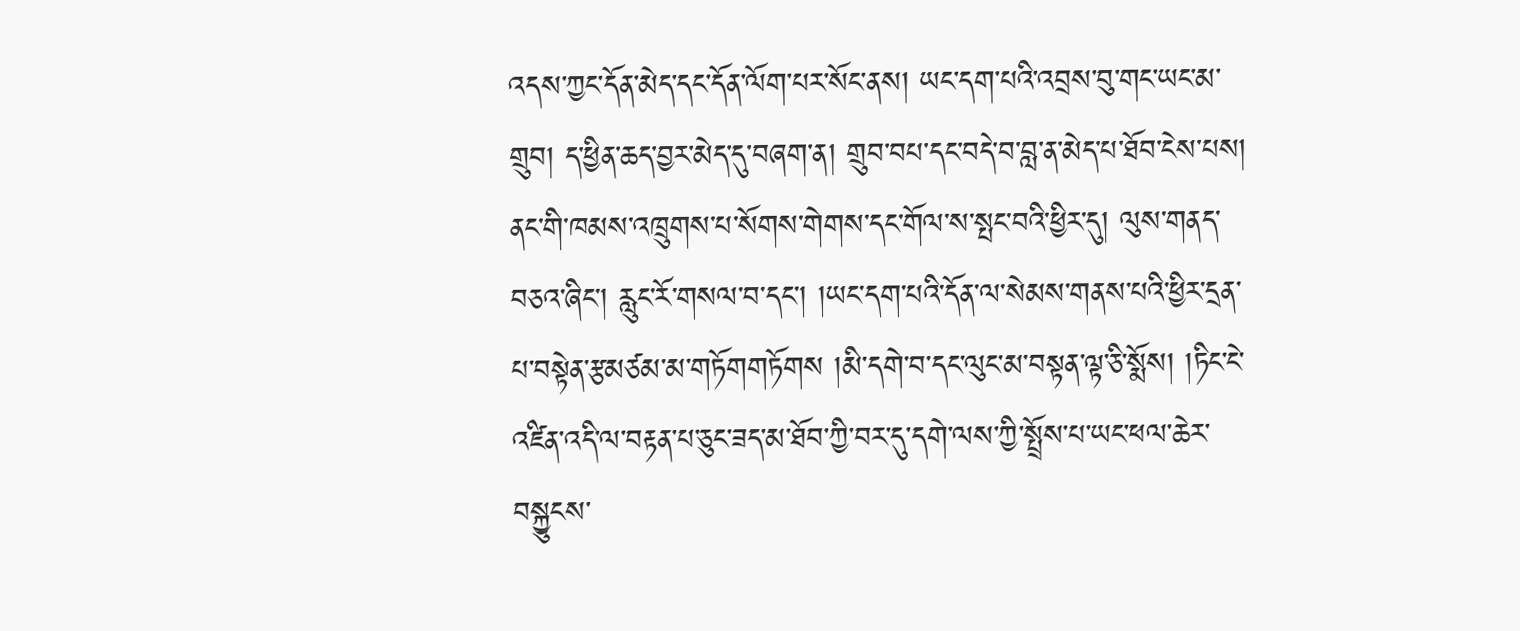འདས་ཀྱང་དོན་མེད་དང་དོན་ལོག་པར་སོང་ནས། ཡང་དག་པའི་འབྲས་བུ་གང་ཡང་མ་གྲུབ། ད་ཕྱིན་ཆད་བྱར་མེད་དུ་བཞག་ན། གྲུབ་བཔ་དང་བདེ་བ་བླ་ན་མེད་པ་ཐོབ་ངེས་པས། ནང་གི་ཁམས་འཁྲུགས་པ་སོགས་གེགས་དང་གོལ་ས་སྤང་བའི་ཕྱིར་དུ། ལུས་གནད་བཅའ་ཞིང་། རླུང་རོ་གསལ་བ་དང་། །ཡང་དག་པའི་དོན་ལ་སེམས་གནས་པའི་ཕྱིར་དྲན་པ་བསྟེན་རྩམཙམ་མ་གཏོགགཏོགས །མི་དགེ་བ་དང་ལུང་མ་བསྟན་ལྟ་ཅི་སྨོས། །ཏིང་ངེ་འཛིན་འདི་ལ་བརྟན་པ་ཅུང་ཟད་མ་ཐོབ་ཀྱི་བར་དུ་དགེ་ལས་ཀྱི་སྤྲོས་པ་ཡང་ཕལ་ཆེར་བསྐྱུངས་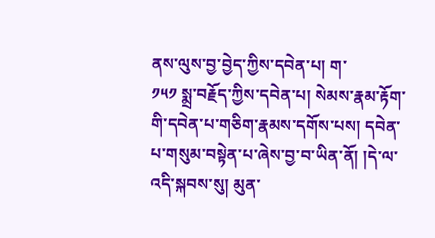ནས་ལུས་བྱ་བྱེད་ཀྱིས་དབེན་པ། ག་
༡༥༡ སྨྲ་བརྗོད་ཀྱིས་དབེན་པ། སེམས་རྣམ་རྟོག་གི་དབེན་པ་གཅིག་རྣམས་དགོས་པས། དབེན་པ་གསུམ་བསྟེན་པ་ཞེས་བྱ་བ་ཡིན་ནོ། །དེ་ལ་འདི་སྐབས་སུ། མུན་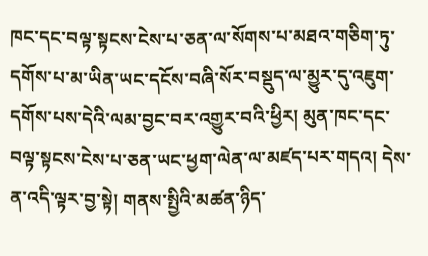ཁང་དང་བལྟ་སྟངས་ངེས་པ་ཅན་ལ་སོགས་པ་མཐའ་གཅིག་ཏུ་དགོས་པ་མ་ཡིན་ཡང་དངོས་བཞི་སོར་བསྡུད་ལ་མྱུར་དུ་འཇུག་དགོས་པས་དེའི་ལམ་བྱང་བར་འགྱུར་བའི་ཕྱིར། མུན་ཁང་དང་བལྟ་སྟངས་ངེས་པ་ཅན་ཡང་ཕྱག་ལེན་ལ་མཛད་པར་གདའ། དེས་ན་འདི་ལྟར་བྱ་སྟེ། གནས་སྤྱིའི་མཚན་ཉིད་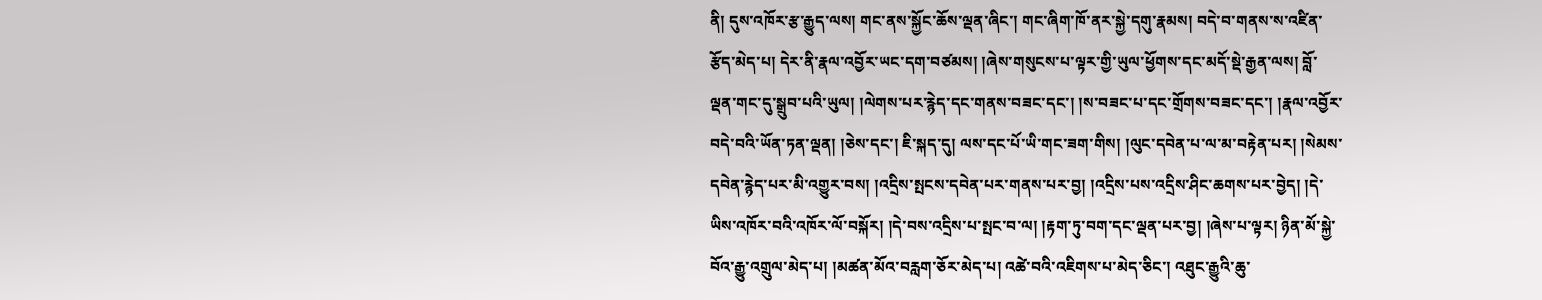ནི། དུས་འཁོར་རྩ་རྒྱུད་ལས། གང་ནས་སྐྱོང་ཆོས་ལྡན་ཞིང་། གང་ཞིག་ཁོ་ནར་སྐྱེ་དགུ་རྣམས། བདེ་བ་གནས་ས་འཛིན་རྩོད་མེད་པ། དེར་ནི་རྣལ་འབྱོར་ཡང་དག་བཙམས། །ཞེས་གསུངས་པ་ལྟར་གྱི་ཡུལ་ཕྱོགས་དང་མདོ་སྡེ་རྒྱན་ལས། བློ་ལྡན་གང་དུ་སྒྲུབ་པའི་ཡུལ། །ལེགས་པར་རྙེད་དང་གནས་བཟང་དང་། །ས་བཟང་པ་དང་གྲོགས་བཟང་དང་། །རྣལ་འབྱོར་བདེ་བའི་ཡོན་ཏན་ལྡན། །ཅེས་དང་། ཇི་སྐད་དུ། ལས་དང་པོ་ཡི་གང་ཟག་གིས། །ལུང་དབེན་པ་ལ་མ་བརྟེན་པར། །སེམས་དབེན་རྙེད་པར་མི་འགྱུར་བས། །འདྲིས་སྤངས་དབེན་པར་གནས་པར་བྱ། །འདྲིས་པས་འདྲིས་ཤིང་ཆགས་པར་བྱེད། །དེ་ཡིས་འཁོར་བའི་འཁོར་ལོ་བསྐོར། །དེ་བས་འདྲིས་པ་སྤང་བ་ལ། །རྟག་ཏུ་བག་དང་ལྡན་པར་བྱ། །ཞེས་པ་ལྟར། ཉིན་མོ་སྐྱེ་བོའ་རྒྱུ་འགྲུལ་མེད་པ། །མཚན་མོའ་བརླག་ཅོར་མེད་པ། འཚེ་བའི་འཇིགས་པ་མེད་ཅིང་། འཐུང་རྒྱུའི་ཆུ་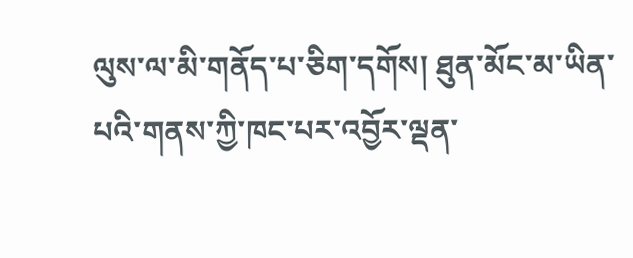ལུས་ལ་མི་གནོད་པ་ཅིག་དགོས། ཐུན་མོང་མ་ཡིན་པའི་གནས་ཀྱི་ཁང་པར་འབྱོར་ལྡན་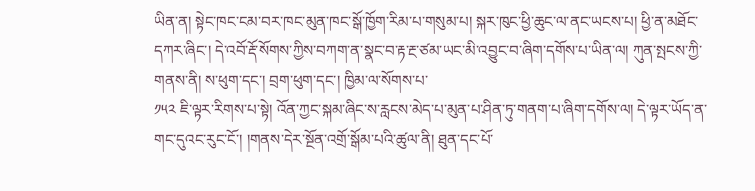ཡིན་ན། སྟེང་ཁང་ངམ་བར་ཁང་མུན་ཁང་སྒོ་ཁྱོག་རིམ་པ་གསུམ་པ། སྐར་ཁུང་ཕྱི་ཆུང་ལ་ནང་ཡངས་པ། ཕྱི་ན་མཐོང་དཀར་ཞིང་། དེ་འབོ་རྡོ་སོགས་ཀྱིས་བཀག་ན་སྣང་བ་རྟ་རྔ་ཙམ་ཡང་མི་འབྱུང་བ་ཞིག་དགོས་པ་ཡིན་ལ། ཀུན་སྤངས་ཀྱི་གནས་ནི། ས་ཕུག་དང་། བྲག་ཕུག་དང་། ཁྱིམ་ལ་སོགས་པ་
༡༥༢ ཇི་ལྟར་རིགས་པ་སྟེ། འོན་ཀྱང་སྐམ་ཞིང་ས་རླངས་མེད་པ་མུན་པ་ཤིན་ཏུ་གནག་པ་ཞིག་དགོས་ལ། དེ་ལྟར་ཡོད་ན་གང་དུའང་རུང་ངོ་། །གནས་དེར་སྔོན་འགྲོ་སྒོམ་པའི་ཚུལ་ནི། ཐུན་དང་པོ་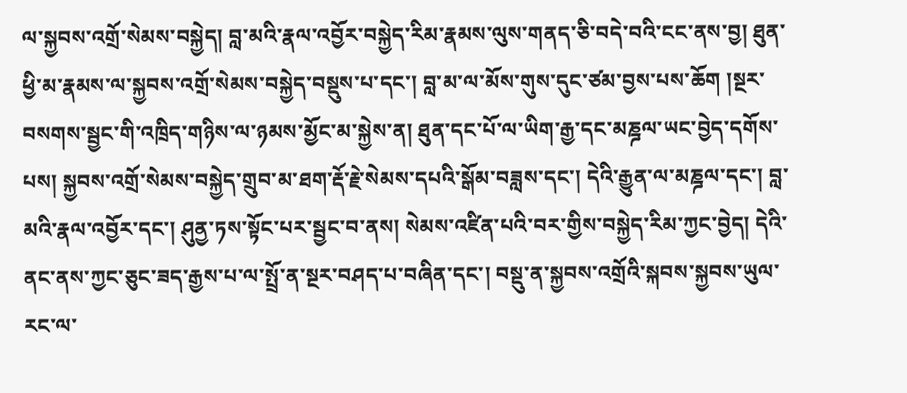ལ་སྐྱབས་འགྲོ་སེམས་བསྐྱེད། བླ་མའི་རྣལ་འབྱོར་བསྐྱེད་རིམ་རྣམས་ལུས་གནད་ཅི་བདེ་བའི་ངང་ནས་བྱ། ཐུན་ཕྱི་མ་རྣམས་ལ་སྐྱབས་འགྲོ་སེམས་བསྐྱེད་བསྡུས་པ་དང་། བླ་མ་ལ་མོས་གུས་དུང་ཙམ་བྱས་པས་ཆོག །སྔར་བསགས་སྦྱང་གི་འཁྲིད་གཉིས་ལ་ཉམས་མྱོང་མ་སྐྱེས་ན། ཐུན་དང་པོ་ལ་ཡིག་རྒྱ་དང་མཎྜལ་ཡང་བྱེད་དགོས་པས། སྐྱབས་འགྲོ་སེམས་བསྐྱེད་གྲུབ་མ་ཐག་རྡོ་རྗེ་སེམས་དཔའི་སྒོམ་བཟླས་དང་། དེའི་རྒྱུན་ལ་མཎྜལ་དང་། བླ་མའི་རྣལ་འབྱོར་དང་། ཤུནྱ་ཏས་སྟོང་པར་སྦྱང་བ་ནས། སེམས་འཛིན་པའི་བར་གྱིས་བསྐྱེད་རིམ་ཀྱང་བྱེད། དེའི་ནང་ནས་ཀྱང་ཅུང་ཟད་རྒྱས་པ་ལ་སྤྲོ་ན་སྔར་བཤད་པ་བཞིན་དང་། བསྡུ་ན་སྐྱབས་འགྲོའི་སྐབས་སྐྱབས་ཡུལ་རང་ལ་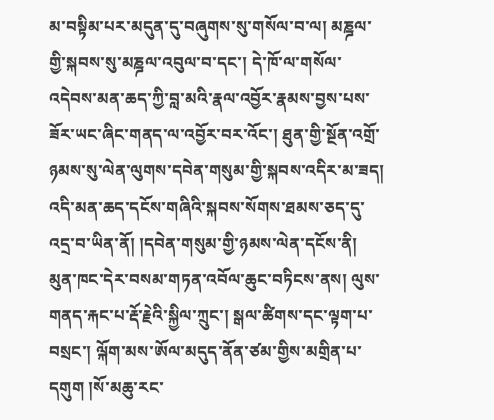མ་བསྟིམ་པར་མདུན་དུ་བཞུགས་སུ་གསོལ་བ་ལ། མཎྜལ་གྱི་སྐབས་སུ་མཎྜལ་འབུལ་བ་དང་། དེ་ཁོ་ལ་གསོལ་འདེབས་མན་ཆད་ཀྱི་བླ་མའི་རྣལ་འབྱོར་རྣམས་བྱས་པས་ཟོར་ཡང་ཞིང་གནད་ལ་འབྱོར་བར་འོང་། ཐུན་གྱི་སྔོན་འགྲོ་ཉམས་སུ་ལེན་ལུགས་དབེན་གསུམ་གྱི་སྐབས་འདིར་མ་ཟད། འདི་མན་ཆད་དངོས་གཞིའི་སྐབས་སོགས་ཐམས་ཅད་དུ་འདྲ་བ་ཡིན་ནོ། །དབེན་གསུམ་གྱི་ཉམས་ལེན་དངོས་ནི། མུན་ཁང་དེར་བསམ་གཏན་འབོལ་ཆུང་བཏིངས་ནས། ལུས་གནད་རྐང་པ་རྡོ་རྗེའི་སྐྱིལ་ཀྲུང་། སྒལ་ཚིགས་དང་ལྟག་པ་བསྲང་། ལྐོག་མས་ཨོལ་མདུད་ནོན་ཙམ་གྱིས་མགྲིན་པ་དགུག །སོ་མཆུ་རང་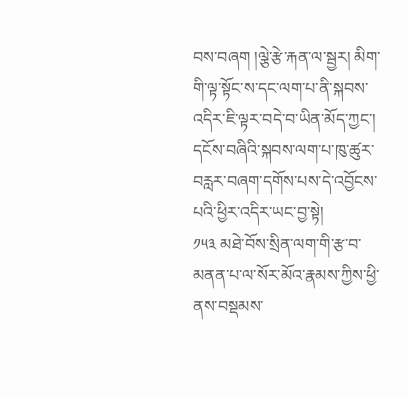བས་བཞག །ལྕེ་རྩེ་རྐན་ལ་སྦྱར། མིག་གི་ལྟ་སྟོང་ས་དང་ལག་པ་ནི་སྐབས་འདིར་ཇི་ལྟར་བདེ་བ་ཡིན་མོད་ཀྱང་། དངོས་བཞིའི་སྐབས་ལག་པ་ཁུ་ཚུར་བརླར་བཞག་དགོས་པས་དེ་འབྱོངས་པའི་ཕྱིར་འདིར་ཡང་བྱ་སྟེ།
༡༥༣ མཐེ་བོས་སྲིན་ལག་གི་རྩ་བ་མནན་པ་ལ་སོར་མོའ་རྣམས་ཀྱིས་ཕྱི་ནས་བསྡམས་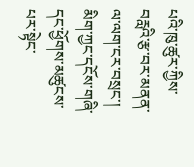པའི་ཁུ་ཚུར་ཀྱིས་བརླའི་རྩ་བར་མནན་ལ་ལག་ངར་བསྲང་། མིག་ཀྱང་དངོས་གཞི་དང་ཕྱོགས་མཚུངས་པར་སྟེང་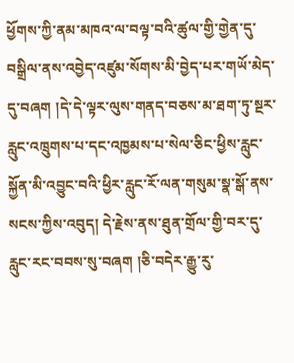ཕྱོགས་ཀྱི་ནམ་མཁའ་ལ་བལྟ་བའི་ཚུལ་གྱི་གྱེན་དུ་བསྒྲིལ་ནས་འབྱེད་འཛུམ་སོགས་མི་བྱེད་པར་གཡོ་མེད་དུ་བཞག །དེ་དེ་ལྟར་ལུས་གནད་བཅས་མ་ཐག་ཏུ་སྔར་རླུང་འཁྲུགས་པ་དང་འཁྱམས་པ་སེལ་ཅིང་ཕྱིས་རླུང་སྐྱོན་མི་འབྱུང་བའི་ཕྱིར་རླུང་རོ་ལན་གསུམ་སྣ་སྒོ་ནས་སངས་ཀྱིས་འབུད། དེ་རྗེས་ནས་ཐུན་གྲོལ་གྱི་བར་དུ་རླུང་རང་བབས་སུ་བཞག །ཅི་བདེར་རྒྱུ་རུ་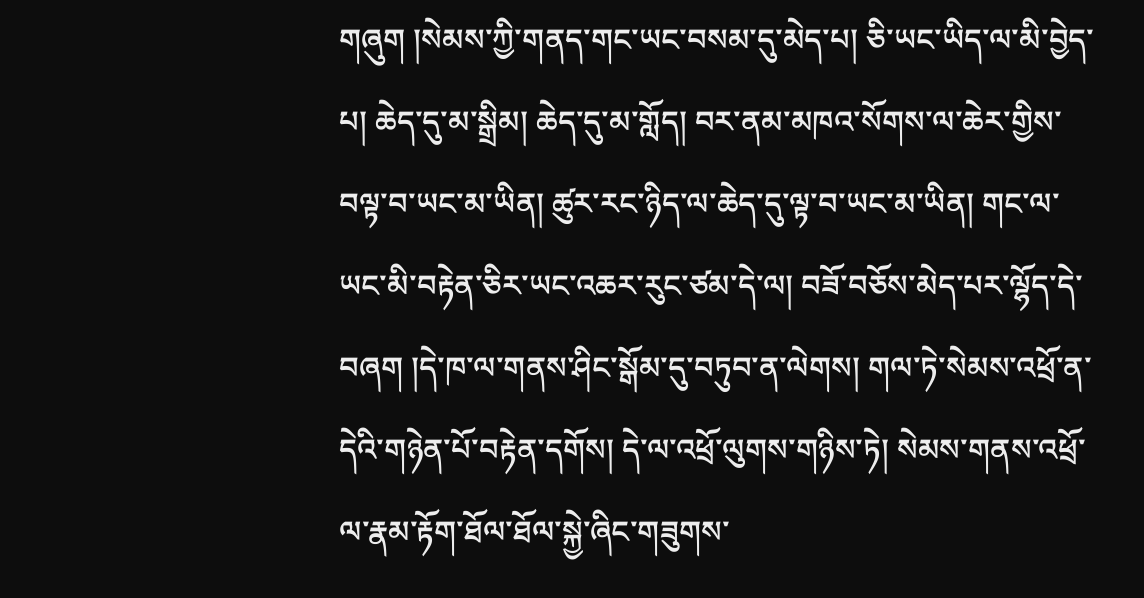གཞུག །སེམས་ཀྱི་གནད་གང་ཡང་བསམ་དུ་མེད་པ། ཅི་ཡང་ཡིད་ལ་མི་བྱེད་པ། ཆེད་དུ་མ་སྒྲིམ། ཆེད་དུ་མ་གློད། བར་ནམ་མཁའ་སོགས་ལ་ཆེར་གྱིས་བལྟ་བ་ཡང་མ་ཡིན། ཚུར་རང་ཉིད་ལ་ཆེད་དུ་ལྟ་བ་ཡང་མ་ཡིན། གང་ལ་ཡང་མི་བརྟེན་ཅིར་ཡང་འཆར་རུང་ཙམ་དེ་ལ། བཟོ་བཅོས་མེད་པར་ལྷོད་དེ་བཞག །དེ་ཁ་ལ་གནས་ཤིང་སྒོམ་དུ་བཏུབ་ན་ལེགས། གལ་ཏེ་སེམས་འཕྲོ་ན་དེའི་གཉེན་པོ་བརྟེན་དགོས། དེ་ལ་འཕྲོ་ལུགས་གཉིས་ཏེ། སེམས་གནས་འཕྲོ་ལ་རྣམ་རྟོག་ཐོལ་ཐོལ་སྐྱེ་ཞིང་གཟུགས་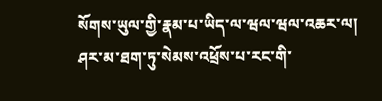སོགས་ཡུལ་གྱི་རྣམ་པ་ཡིད་ལ་ཝལ་ཝལ་འཆར་ལ། ཤར་མ་ཐག་ཏུ་སེམས་འཕྲོས་པ་རང་གི་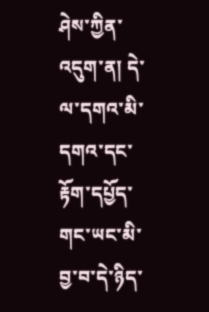ཤེས་ཀྱིན་འདུག་ན། དེ་ལ་དགའ་མི་དགའ་དང་རྟོག་དཔྱོད་གང་ཡང་མི་བྱ་བ་དེ་ཉིད་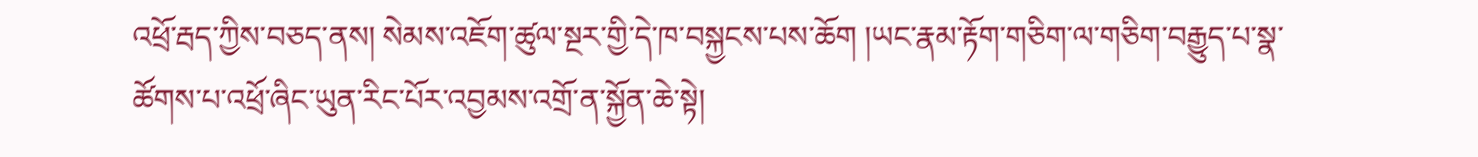འཕྲོ་རྦད་ཀྱིས་བཅད་ནས། སེམས་འཇོག་ཚུལ་སྔར་གྱི་དེ་ཁ་བསྐྱངས་པས་ཆོག །ཡང་རྣམ་རྟོག་གཅིག་ལ་གཅིག་བརྒྱུད་པ་སྣ་ཚོགས་པ་འཕྲོ་ཞིང་ཡུན་རིང་པོར་འབྱམས་འགྲོ་ན་སྐྱོན་ཆེ་སྟེ།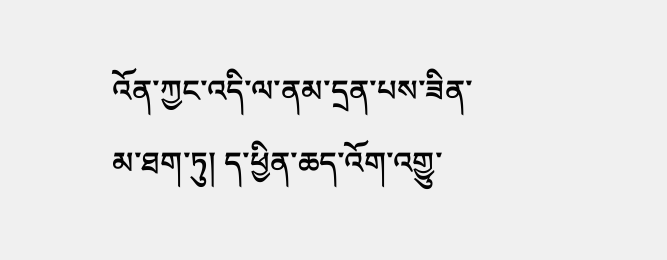འོན་ཀྱང་འདི་ལ་ནམ་དྲན་པས་ཟིན་མ་ཐག་ཏུ། ད་ཕྱིན་ཆད་འོག་འགྱུ་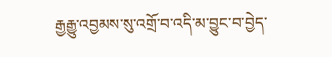རྒྱརྒྱུ་འབྱམས་སུ་འགྲོ་བ་འདི་མ་བྱུང་བ་བྱེད་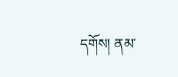དགོས། ནམ་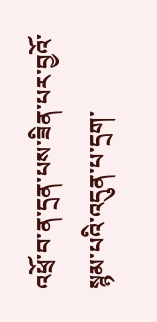འཕྲོ་བ་ན་དྲན་པས་ཟིན་པར་བྱའོ་སྙམ་པའི་འདུན་པ་དྲག་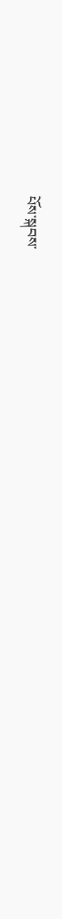པོས་སྐབས་